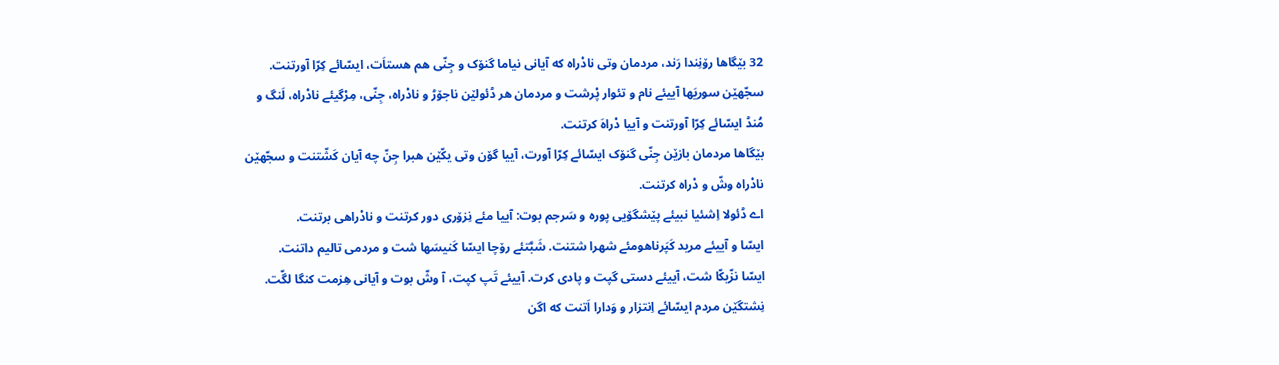32 بێگاها رۆنِندا رَند، مردمان وتی نادْراه که آیانی نیاما گنۆک و جِنّی هم هستاَت، ایسّائے کِرّا آورتنت.
سجّهێن سوریَها آییئے نام و تئوار پْرشت و مردمان هر ڈئولێن ناجۆڑ و نادْراه، جِنّی، مِرْگیئے نادْراه، لَنگ و مُنڈ ایسّائے کِرّا آورتنت و آییا دْراهَ کرتنت.
بێگاها مردمان بازێن جِنّی گنۆک ایسّائے کِرّا آورت، آییا گۆن وتی یکّێن هبرا جِنّ چه آیان کَشّتنت و سجّهێن نادْراه وشّ و دْراه کرتنت.
اے ڈئولا اِشئیا نبیئے پێشگۆیی پوره و سَرجم بوت: آییا مئے نِزۆری دور کرتنت و نادْراهی برتنت.
ایسّا و آییئے مرید کَپَرناهومئے شهرا شتنت. شَبَّتئے رۆچا ایسّا کَنیسَها شت و مردمی تالیم داتنت.
ایسّا نزّیکّا شت، آییئے دستی گپت و پادی کرت. آییئے تَپ کپت، آ وشّ بوت و آیانی هِزمت کنگا لگّت.
نِشتگێن مردم ایسّائے اِنتزار و وَدارا اَتنت که اگن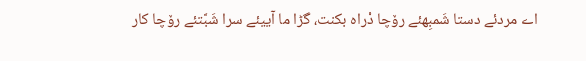اے مردئے دستا شَمبِهئے رۆچا دْراه بکنت، گڑا ما آییئے سرا شَبَّتئے رۆچا کار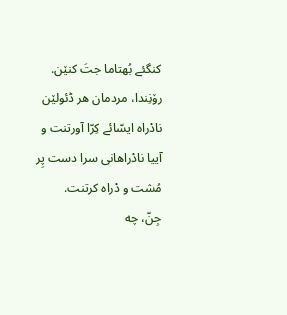کنگئے بُهتاما جتَ کنێن.
رۆنِندا، مردمان هر ڈئولێن نادْراه ایسّائے کِرّا آورتنت و آییا نادْراهانی سرا دست پِر مُشت و دْراه کرتنت.
جِنّ، چه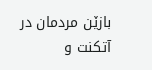بازێن مردمان در آتکنت و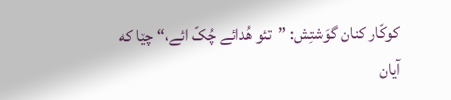کوکّار کنان گوَشتِش: ”تئو هُدائے چُکّ ائے،“ چێا که آیان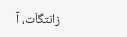زانتگاَت، آ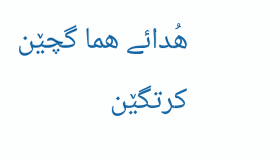هُدائے هما گچێن کرتگێن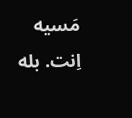مَسیه اِنت. بله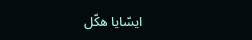ایسّایا هکّل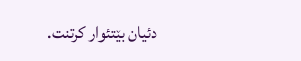دئیان بێتئوار کرتنت.